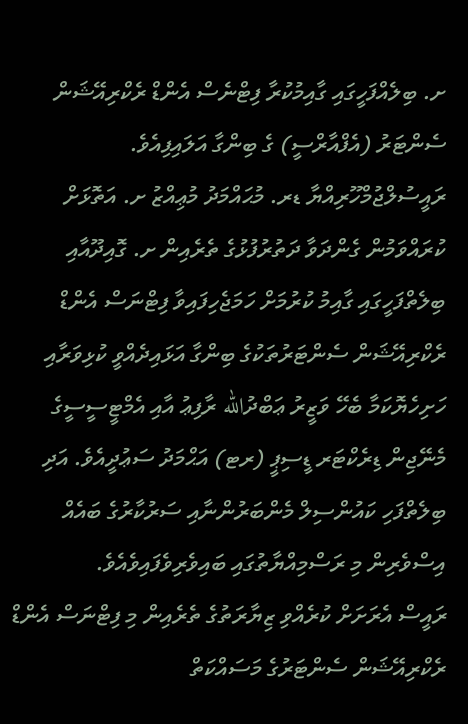ށ. ބިލެއްފަހީގައި ގާއިމުކުރާ ފިޓްނެސް އެންޑް ރެކްރިއޭޝަން ސެންޓަރު (އެފްއާރްސީ) ގެ ބިންގާ އަލައިފިއެވެ.
ރައީސުލްޖުމްހޫރިއްޔާ ޑރ. މުޙައްމަދު މުޢިއްޒު ށ. އަތޮޅަށް ކުރައްވަމުން ގެންދަވާ ދަތުރުފުޅުގެ ތެރެއިން ށ. ގޮއިދޫއާއި ބިލެތްފަހީގައި ގާއިމު ކުރުމަށް ހަމަޖެހިފައިވާ ފިޓްނަސް އެންޑް ރެކްރިއޭޝަން ސެންޓަރުތަކުގެ ބިންގާ އަޅައިދެއްވީ ކުޅިވަރާއި ހަށިހެޔޮކަމާ ބެހޭ ވަޒީރު ޢަބްދުالله ރާފިޢު އާއި އެމްޓީސީސީގެ މެނޭޖިން ޑިރެކްޓަރ ޑީސިޕީ (ރޓ) އަޙްމަދު ސަޢުދީއެވެ. އަދި ބިލެތްފަހި ކައުންސިލް މެންބަރުންނާއި ސަރުކާރުގެ ބައެއް އިސްވެރިން މި ރަސްމިއްޔާތުގައި ބައިވެރިވެފައިވެއެވެ.
ރައީސް އެރަށަށް ކުރެއްވި ޒިޔާރަތުގެ ތެރެއިން މި ފިޓްނަސް އެންޑް ރެކްރިއޭޝަން ސެންޓަރުގެ މަސައްކަތް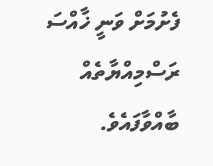ފެށުމަށް ވަނީ ޚާއްސަ ރަސްމިއްޔާތެއް ބާއްވާފައެވެ.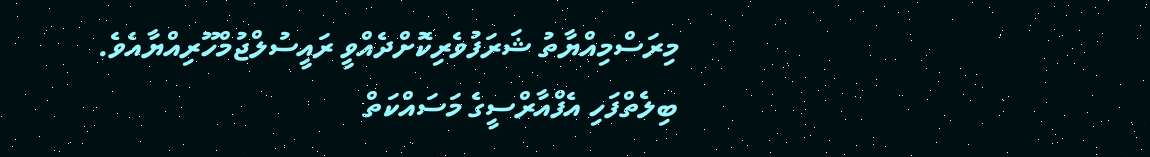މިރަސްމިއްޔާތު ޝަރަފުވެރިކޮށްދެއްވީ ރައީސުލްޖުމްހޫރިއްޔާއެވެ.
ބިލެތްފަހި އެފްއާރްސީގެ މަސައްކަތް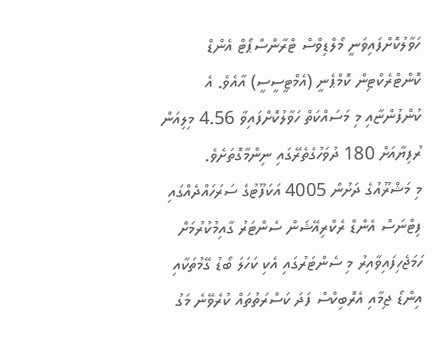ހަވާލުކޮށްފައިވަނީ މޯލްޑިވްސް ޓްރާންސްޕޯޓް އެންޑް ކޮންޓްރެކްޓިން ކޮމްޕެނީ (އެމްޓީސީސީ) އާއެވެ. އެ ކުންފުންޏާއި މި މަސައްކަތް ހަވާލުކޮށްފައިވާ 4.56 މިލިއަން ރުފިޔާއަށް 180 ދުވަހުގެތެރޭގައި ނިންމާގޮތަށެވެ.
މި މަޝްރޫއުގެ ދަށުން 4005 އަކަފޫޓުގެ ސަރަހައްދެއްގައި ފިޓްނަސް އެންޑް ރެކްރިއޭޝަން ސެންޓަރު ގާއިމުކުރުމަށް ހަމަޖެހިފައިވާއިރު މި ސެންޓަރުގައި އެކި ކަހަލަ ބޯޑު ގޭމުތަކާއި އިންޑޯ ޖިމާއި އެރޮބިކްސް ފަދަ ކަސްރަތުތައް ކުރެވޭނެ މަގު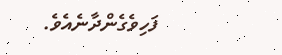ފަހިވެގެންދާނެއެވެ.